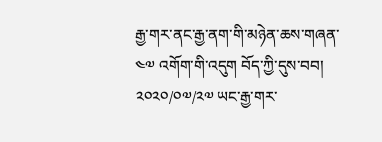རྒྱ་གར་ནང་རྒྱ་ནག་གི་མཉེན་ཆས་གཞན་ ༤༧ འགོག་གི་འདུག བོད་ཀྱི་དུས་བབ། ༢༠༢༠/༠༧/༢༧ ཡང་རྒྱ་གར་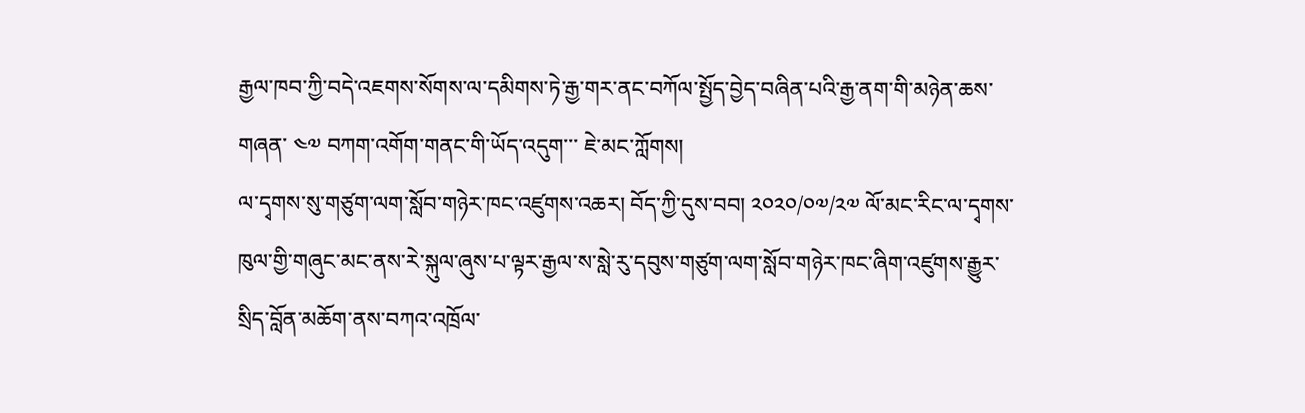རྒྱལ་ཁབ་ཀྱི་བདེ་འཇགས་སོགས་ལ་དམིགས་ཏེ་རྒྱ་གར་ནང་བཀོལ་སྤྱོད་བྱེད་བཞིན་པའི་རྒྱ་ནག་གི་མཉེན་ཆས་གཞན་ ༤༧ བཀག་འགོག་གནང་གི་ཡོད་འདུག་་་ ཇེ་མང་ཀློགས།
ལ་དྭགས་སུ་གཙུག་ལག་སློབ་གཉེར་ཁང་འཛུགས་འཆར། བོད་ཀྱི་དུས་བབ། ༢༠༢༠/༠༧/༢༧ ལོ་མང་རིང་ལ་དྭགས་ཁུལ་གྱི་གཞུང་མང་ནས་རེ་སྐུལ་ཞུས་པ་ལྟར་རྒྱལ་ས་སླེ་རུ་དབུས་གཙུག་ལག་སློབ་གཉེར་ཁང་ཞིག་འཛུགས་རྒྱུར་སྲིད་བློན་མཆོག་ནས་བཀའ་འཁྲོལ་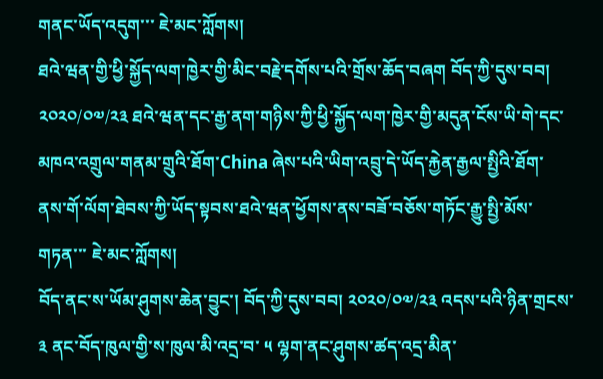གནང་ཡོད་འདུག་་་ ཇེ་མང་ཀློགས།
ཐའེ་ཝན་གྱི་ཕྱི་སྐྱོད་ལག་ཁྱེར་གྱི་མིང་བརྗེ་དགོས་པའི་གྲོས་ཆོད་བཞག བོད་ཀྱི་དུས་བབ། ༢༠༢༠/༠༧/༢༣ ཐའེ་ཝན་དང་རྒྱ་ནག་གཉིས་ཀྱི་ཕྱི་སྐྱོད་ལག་ཁྱེར་གྱི་མདུན་ངོས་ཡི་གེ་དང་མཁའ་འགྲུལ་གནམ་གྲུའི་ཐོག་China ཞེས་པའི་ཡིག་འབྲུ་དེ་ཡོད་རྐྱེན་རྒྱལ་སྤྱིའི་ཐོག་ནས་གོ་ལོག་ཐེབས་ཀྱི་ཡོད་སྟབས་ཐའེ་ཝན་ཕྱོགས་ནས་བཟོ་བཅོས་གཏོང་རྒྱུ་སྤྱི་མོས་གཏན་་་ ཇེ་མང་ཀློགས།
བོད་ནང་ས་ཡོམ་ཤུགས་ཆེན་བྱུང་། བོད་ཀྱི་དུས་བབ། ༢༠༢༠/༠༧/༢༣ འདས་པའི་ཉིན་གྲངས་ ༣ ནང་བོད་ཁུལ་གྱི་ས་ཁུལ་མི་འདྲ་བ་ ༥ ལྷག་ནང་ཤུགས་ཚད་འདྲ་མིན་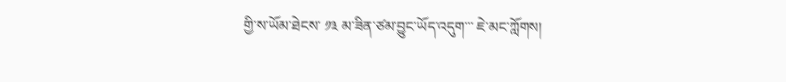གྱི་ས་ཡོམ་ཐེངས་ ༡༣ མ་ཟིན་ཙམ་བྱུང་ཡོད་འདུག་་་ ཇེ་མང་ཀློགས།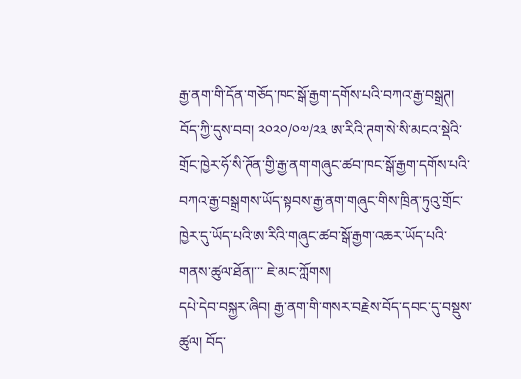རྒྱ་ནག་གི་དོན་གཅོད་ཁང་སྒོ་རྒྱག་དགོས་པའི་བཀའ་རྒྱ་བསྒྲཊ། བོད་ཀྱི་དུས་བབ། ༢༠༢༠/༠༧/༢༣ ཨ་རིའི་ཊག་སེ་སི་མངའ་སྡེའི་གྲོང་ཁྱེར་ཧོ་སི་ཊོན་གྱི་རྒྱ་ནག་གཞུང་ཚབ་ཁང་སྒོ་རྒྱག་དགོས་པའི་བཀའ་རྒྱ་བསྒྲགས་ཡོད་སྟབས་རྒྱ་ནག་གཞུང་གིས་ཁྲིན་ཏུའུ་གྲོང་ཁྱེར་དུ་ཡོད་པའི་ཨ་རིའི་གཞུང་ཚབ་སྒོ་རྒྱག་འཆར་ཡོད་པའི་གནས་ཚུལ་ཐོན།་་་ ཇེ་མང་ཀློགས།
དཔེ་དེབ་བསྐྱར་ཞིབ། རྒྱ་ནག་གི་གསར་བརྗེས་བོད་དབང་དུ་བསྡུས་ཚུལ། བོད་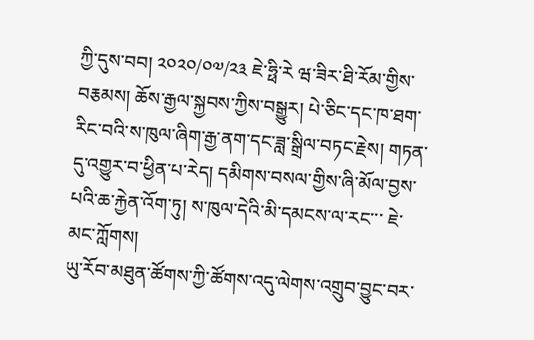ཀྱི་དུས་བབ། ༢༠༢༠/༠༧/༢༣ ཇེ་ཧྥི་རེ ཝ་ཟིར་ཐི་རོམ་གྱིས་བརྕམས། ཆོས་རྒྱལ་སྐྱབས་ཀྱིས་བསྒྱུར། པེ་ཅིང་དང་ཁ་ཐག་རིང་བའི་ས་ཁུལ་ཞིག་རྒྱ་ནག་དང་ཟླ་སྒྲིལ་བཏང་རྗེས། གཏན་དུ་འགྱུར་བ་ཕྱིན་པ་རེད། དམིགས་བསལ་གྱིས་ཞི་མོལ་བྱས་པའི་ཆ་རྐྱེན་འོག་ཏུ། ས་ཁུལ་དེའི་མི་དམངས་ལ་རང་་་ ཇེ་མང་ཀློགས།
ཡུ་རོབ་མཐུན་ཚོགས་ཀྱི་ཚོགས་འདུ་ལེགས་འགྲུབ་བྱུང་བར་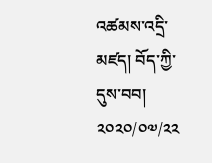འཚམས་འདྲི་མཛད། བོད་ཀྱི་དུས་བབ། ༢༠༢༠/༠༧/༢༢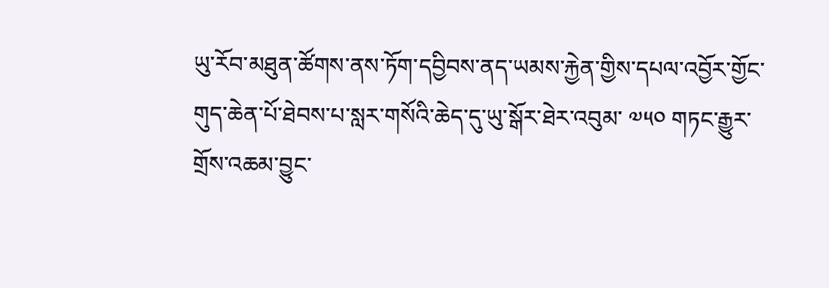ཡུ་རོབ་མཐུན་ཚོགས་ནས་ཏོག་དབྱིབས་ནད་ཡམས་རྐྱེན་གྱིས་དཔལ་འབྱོར་གྱོང་གུད་ཆེན་པོ་ཐེབས་པ་སླར་གསོའི་ཆེད་དུ་ཡུ་སྒོར་ཐེར་འབུམ་ ༧༥༠ གཏང་རྒྱུར་གྲོས་འཆམ་བྱུང་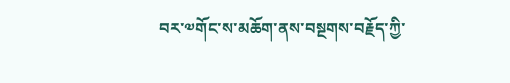བར་༧གོང་ས་མཆོག་ནས་བསྔགས་བརྗོད་ཀྱི་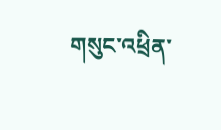གསུང་འཕྲིན་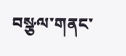བསྩལ་གནང་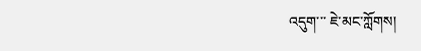འདུག་་་ ཇེ་མང་ཀློགས།